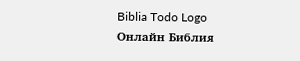Biblia Todo Logo
Онлайн Библия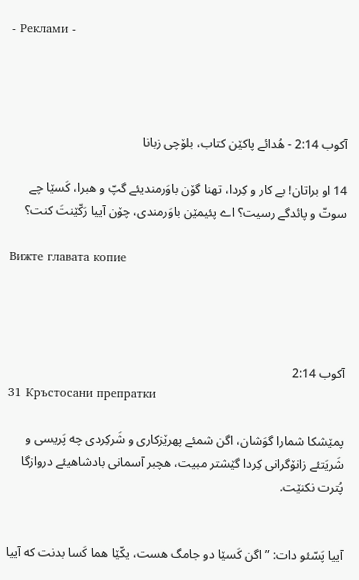- Реклами -




آکوب 2:14 - هُدائے پاکێن کتاب، بلۆچی زبانا

14 او براتان! بے کار و کِردا، تهنا گۆن باوَرمندیئے گپّ و هبرا، کَسێا چے سوتّ و پائدگے رسیت؟ اے پئیمێن باوَرمندی، چۆن آییا رَکّێنتَ کنت؟

Вижте главата копие




آکوب 2:14
31 Кръстосани препратки

پمێشکا شمارا گوَشان، اگن شمئے پهرێزکاری و شَرکِردی چه پَریسی و شَریَتئے زانۆگرانی کِردا گێشتر مبیت، هچبر آسمانی بادشاهیئے دروازگا پُترت نکنێت.


آییا پَسّئو دات: ”اگن کَسێا دو جامگ هست، یکّێا هما کَسا بدنت که آییا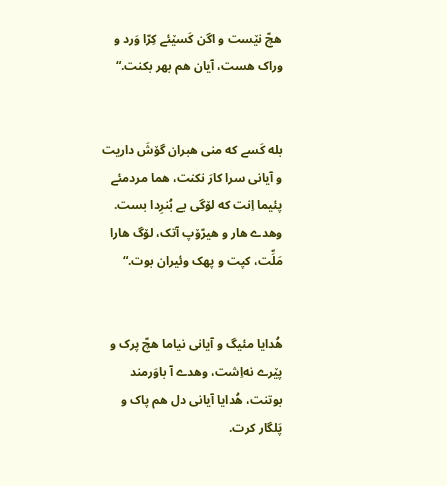هچّ نێست و اگن کَسێئے کِرّا وَرد و وراک هست، آیان هم بهر بکنت.“


بله کَسے که منی هبران گۆشَ داریت و آیانی سرا کارَ نکنت، هما مردمئے پئیما اِنت که لۆگی بے بُنرِدا بست. وهدے هار و هیرّۆپ آتک، لۆگ هارا مَلِّت، کپت و پهک وئیران بوت.“


هُدایا مئیگ و آیانی نیاما هچّ پرک و پێرے نه‌اِشت، وهدے آ باوَرمند بوتنت، هُدایا آیانی دل هم پاک و پَلگار کرت.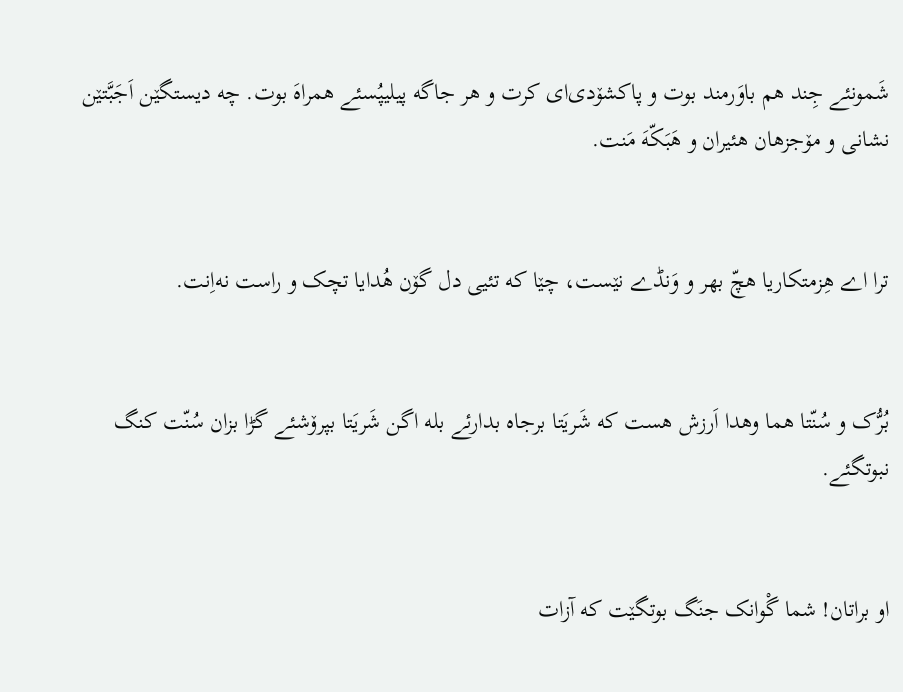شَمونئے جِند هم باوَرمند بوت و پاکشۆدی‌ای کرت و هر جاگه پیلیپُسئے همراهَ بوت. چه دیستگێن اَجَبَّتێن نشانی و مۆجزهان هئیران و هَبَکّهَ مَنت.


ترا اے هِزمتکاریا هچّ بهر و وَنڈے نێست، چێا که تئیی دل گۆن هُدایا تچک و راست نه‌اِنت.


بُرُّک و سُنّتا هما وهدا اَرزش هست که شَریَتا برجاه بدارئے بله اگن شَریَتا بپرۆشئے گڑا بزان سُنّت کنگ نبوتگئے.


او براتان! شما گْوانک جنَگ بوتگێت که آزات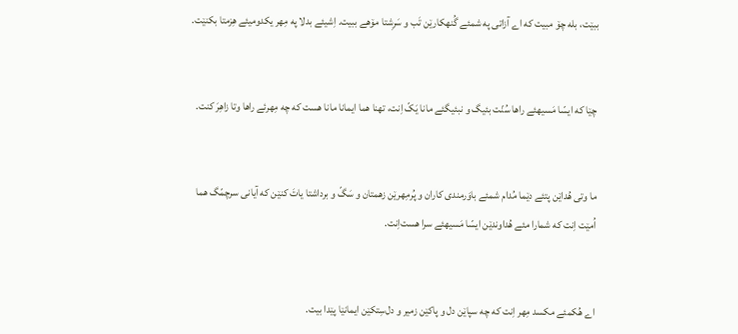ببێت، بله چۆ مبیت که اے آزاتی په شمئے گُنهکارێن تَب و سَرِشتا مۆهے ببیت. اِشیئے بدلا په مِهر یکدومیئے هِزمتا بکنێت.


چێا که ایسّا مَسیهئے راها سُنّت بئیگ و نبئیگئے مانا یَکّ اِنت، تهنا هما ایمانا مانا هست که چه مِهرئے راها وتا زاهِرَ کنت.


ما وتی هُداێن پتئے دێما مُدام شمئے باوَرمندی کاران و پُرمِهرێن زهمتان و سَگّ و برداشتا یاتَ کنێن که آیانی سرچمّگ هما اُمێت اِنت که شمارا مئے هُداوندێن ایسّا مَسیهئے سرا هست‌اِنت.


اے هُکمئے مکسد مِهر اِنت که چه سپاێن دل و پاکێن زمیر و دل‌سِتکێن ایمانێا پێدا بیت.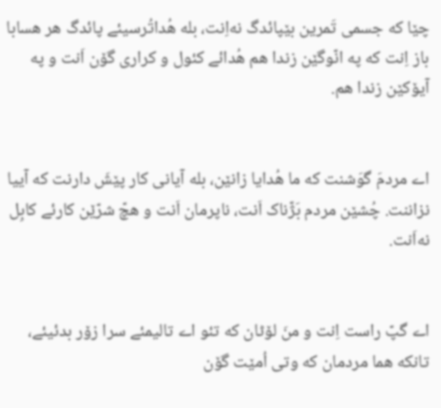چێا که جسمی تَمرین بێپائدگ نه‌اِنت، بله هُداتُرسیئے پائدگ هر هسابا باز اِنت که په انّوگێن زندا هم هُدائے کئول و کراری گۆن اَنت و په آیۆکێن زندا هم.


اے مردمَ گوَشنت که ما هُدایا زانێن، بله آیانی کار پێشَ دارنت که آییا نزاننت. چُشێن مردم بَژّناک اَنت، ناپرمان اَنت و هچّ شرّێن کارئے کابِل نه‌اَنت.


اے گپّ راست اِنت و منَ لۆٹان که تئو اے تالیمئے سرا زۆر بدئیئے، تانکه هما مردمان که وتی اُمێت گۆن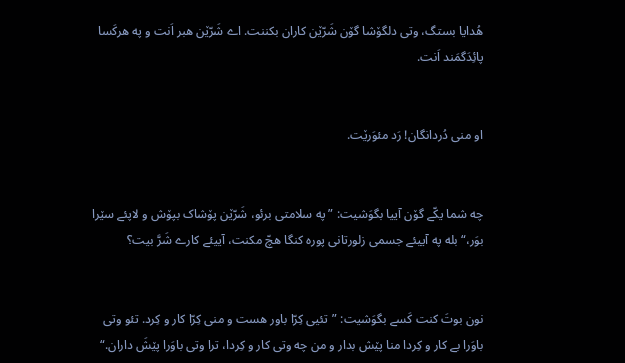هُدایا بستگ، وتی دلگۆشا گۆن شَرّێن کاران بکننت. اے شَرّێن هبر اَنت و په هرکَسا پائِدَگمَند اَنت.


او منی دُردانگان! رَد مئوَرێت.


چه شما یکّے گۆن آییا بگوَشیت: ”په سلامتی برئو، شَرّێن پۆشاک بپۆش و لاپئے سێرا بوَر،“ بله په آییئے جسمی زلورتانی پوره کنگا هچّ مکنت، آییئے کارے شَرَّ بیت؟


نون بوتَ کنت کَسے بگوَشیت: ”تئیی کِرّا باور هست و منی کِرّا کار و کِرد. تئو وتی باوَرا بے کار و کِردا منا پێش بدار و من چه وتی کار و کِردا، ترا وتی باوَرا پێشَ داران.“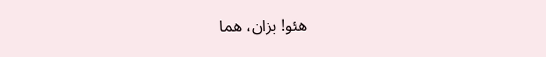هئو! بزان، هما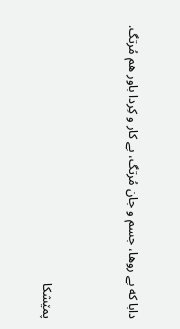دابا که بے روها، جسم و جان مُرتگ، بے کار و کِردا باور هم مُرتگ.


پمێشکا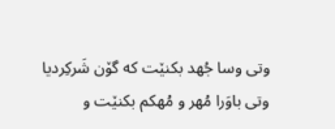وتی وسا جُهد بکنێت که گۆن شَرکِردیا وتی باوَرا مُهر و مُهکم بکنێت و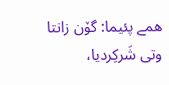همے پئیما: گۆن زانتا وتی شَرکِردیا،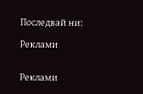Последвай ни:

Реклами


Реклами